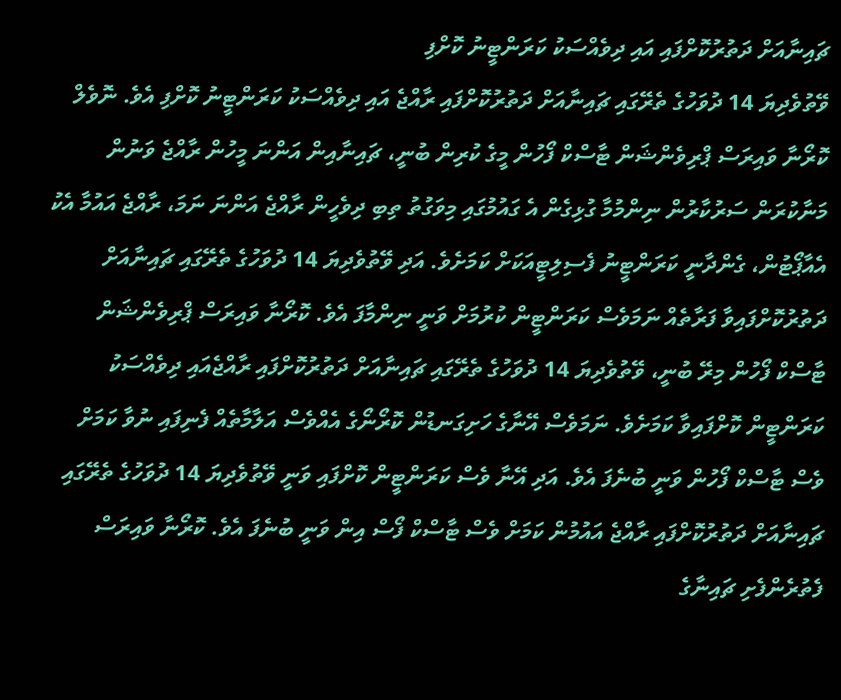ޗައިނާއަށް ދަތުރުކޮށްފައި އައި ދިވެއްސަކު ކަރަންޓީނު ކޮށްފި
ވޭތުވެދިޔަ 14 ދުވަހުގެ ތެރޭގައި ޗައިނާއަށް ދަތުރުކޮށްފައި ރާއްޖެ އައި ދިވެއްސަކު ކަރަންޓީނު ކޮށްފި އެވެ. ނޮވެލް ކޮރޯނާ ވައިރަސް ޕްރިވެންޝަން ޓާސްކް ފޯހުން މީގެ ކުރިން ބުނީ، ޗައިނާއިން އަންނަ މީހުން ރާއްޖެ ވަނުން މަނާކުރަން ސަރުކާރުން ނިންމުމާ ގުޅިގެން އެ ގައުމުގައި މިވަގުތު ތިބި ދިވެހީން ރާއްޖެ އަންނަ ނަމަ، ރާއްޖެ އައުމާ އެކު އެއާޕޯޓުން، ގެންދާނީ ކަރަންޓީނު ފެސިލިޓީއަކަށް ކަމަށެވެ. އަދި ވޭތުވެދިޔަ 14 ދުވަހުގެ ތެރޭގައި ޗައިނާއަށް ދަތުރުކޮށްފައިވާ ފަރާތެއް ނަމަވެސް ކަރަންޓީން ކުރުމަށް ވަނީ ނިންމާފަ އެވެ. ކޮރޯނާ ވައިރަސް ޕްރިވެންޝަން ޓާސްކް ފޯހުން މިރޭ ބުނީ، ވޭތުވެދިޔަ 14 ދުވަހުގެ ތެރޭގައި ޗައިނާއަށް ދަތުރުކޮށްފައި ރާއްޖެއައި ދިވެއްސަކު ކަރަންޓީން ކޮށްފައިވާ ކަމަށެވެ. ނަމަވެސް އޭނާގެ ހަށިގަނޑުން ކޮރޯނޯގެ އެއްވެސް އަލާމާތެއް ފެނިފައި ނުވާ ކަމަށް ވެސް ޓާސްކް ފޯހުން ވަނީ ބުނެފަ އެވެ. އަދި އޭނާ ވެސް ކަރަންޓީން ކޮށްފައި ވަނީ ވޭތުވެދިޔަ 14 ދުވަހުގެ ތެރޭގައި ޗައިނާއަށް ދަތުރުކޮށްފައި ރާއްޖެ އައުމުން ކަމަށް ވެސް ޓާސްކް ފޯސް އިން ވަނީ ބުނެފަ އެވެ. ކޮރޯނާ ވައިރަސް ފެތުރެންފެށި ޗައިނާގެ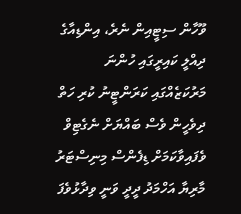ވޫހާން ސިޓީއިން ނެރެ، އިންޑިއާގެ ދިއްލީ ކައިރީގައި ހުންނަ މަރުކަޒެއްގައި ކަރަންޓީނު ކުރި ހަތް ދިވެހީން ވެސް ބައްޔަށް ނެގެޓިވް ވެފައިވާކަމަށް ޑިފެންސް މިނިސްޓަރު މާރިޔާ އަހްމަދު ދީދީ ވަނީ ވިދާޅުވެފަ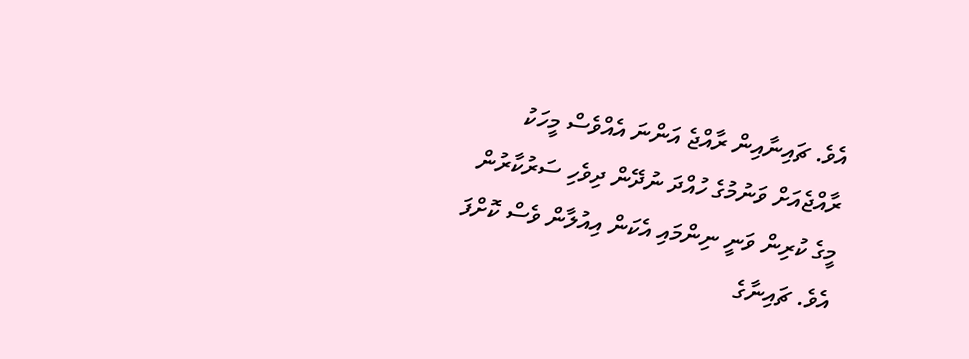އެވެ. ޗައިނާއިން ރާއްޖެ އަންނަ އެއްވެސް މީހަކު ރާއްޖެއަށް ވަނުމުގެ ހުއްދަ ނުދޭން ދިވެހި ސަރުކާރުން މީގެ ކުރިން ވަނީ ނިންމައި އެކަން އިއުލާން ވެސް ކޮށްފަ އެވެ. ޗައިނާގެ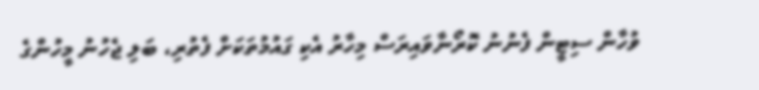ވުހާން ސިޓީން ފެނުނު ކޮރޯނާވައިރަސް މިހާރު އެކި ގައުމުތަކަށް ފެތުރި، ބަލި ޖެހުނު މީހުންގެ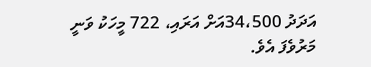އަދަދު 34،500އަށް އަރައި، 722 މީހަކު ވަނީ މަރުވެފަ އެވެ.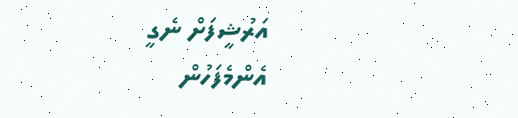އަރުޝީފަށް ނެގީ
އެންމެފަހުން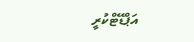އަޕްޑޭޓްކުރީ